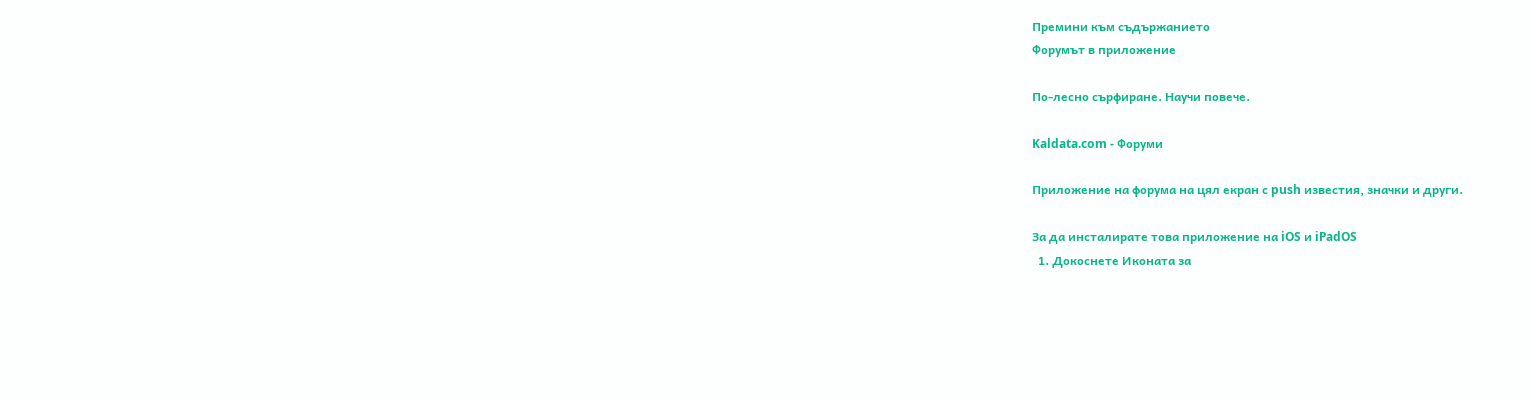Премини към съдържанието
Форумът в приложение

По-лесно сърфиране. Научи повече.

Kaldata.com - Форуми

Приложение на форума на цял екран с push известия, значки и други.

За да инсталирате това приложение на iOS и iPadOS
  1. Докоснете Иконата за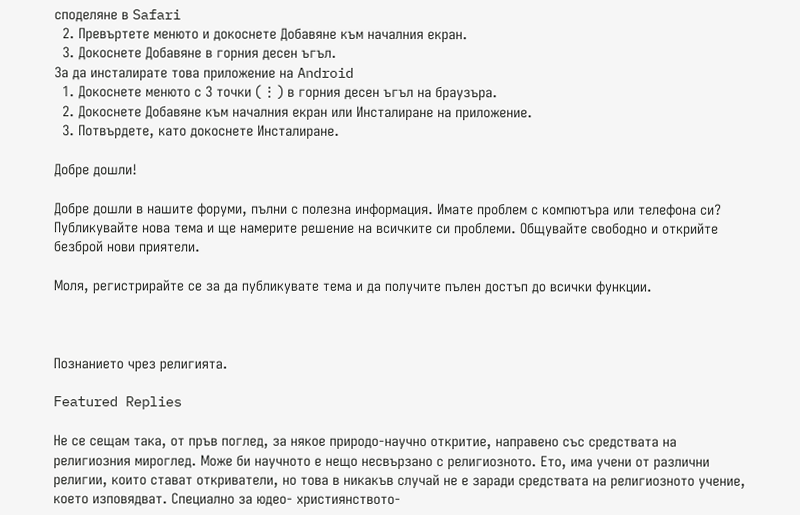споделяне в Safari
  2. Превъртете менюто и докоснете Добавяне към началния екран.
  3. Докоснете Добавяне в горния десен ъгъл.
За да инсталирате това приложение на Android
  1. Докоснете менюто с 3 точки (⋮) в горния десен ъгъл на браузъра.
  2. Докоснете Добавяне към началния екран или Инсталиране на приложение.
  3. Потвърдете, като докоснете Инсталиране.

Добре дошли!

Добре дошли в нашите форуми, пълни с полезна информация. Имате проблем с компютъра или телефона си? Публикувайте нова тема и ще намерите решение на всичките си проблеми. Общувайте свободно и открийте безброй нови приятели.

Моля, регистрирайте се за да публикувате тема и да получите пълен достъп до всички функции.



Познанието чрез религията.

Featured Replies

Не се сещам така, от пръв поглед, за някое природо-научно откритие, направено със средствата на религиозния мироглед. Може би научното е нещо несвързано с религиозното. Ето, има учени от различни религии, които стават откриватели, но това в никакъв случай не е заради средствата на религиозното учение, което изповядват. Специално за юдео- християнството-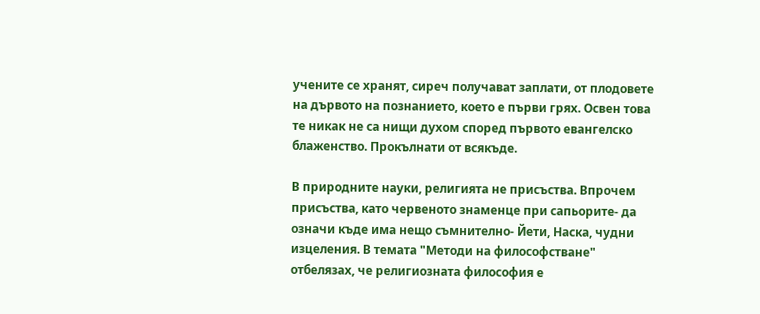учените се хранят, сиреч получават заплати, от плодовете на дървото на познанието, което е първи грях. Освен това те никак не са нищи духом според първото евангелско блаженство. Прокълнати от всякъде.

В природните науки, религията не присъства. Впрочем присъства, като червеното знаменце при сапьорите- да означи къде има нещо съмнително- Йети, Наска, чудни изцеления. В темата "Методи на философстване" отбелязах, че религиозната философия е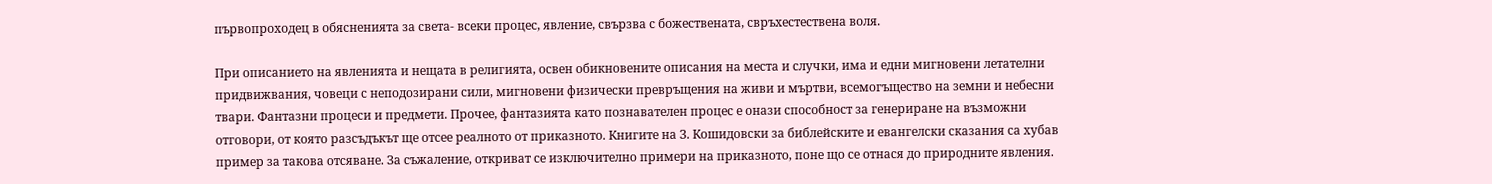първопроходец в обясненията за света- всеки процес, явление, свързва с божествената, свръхестествена воля.

При описанието на явленията и нещата в религията, освен обикновените описания на места и случки, има и едни мигновени летателни придвижвания, човеци с неподозирани сили, мигновени физически превръщения на живи и мъртви, всемогъщество на земни и небесни твари. Фантазни процеси и предмети. Прочее, фантазията като познавателен процес е онази способност за генериране на възможни отговори, от която разсъдъкът ще отсее реалното от приказното. Книгите на З. Кошидовски за библейските и евангелски сказания са хубав пример за такова отсяване. За съжаление, откриват се изключително примери на приказното, поне що се отнася до природните явления.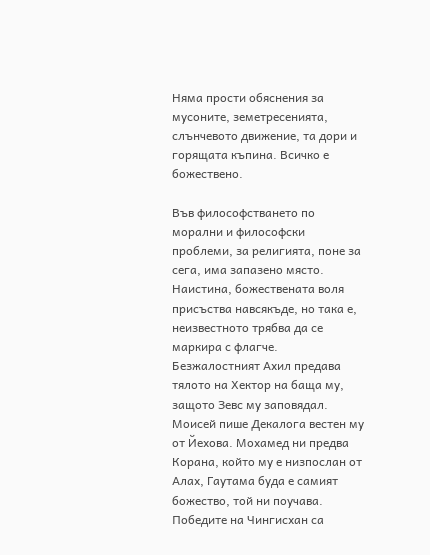Няма прости обяснения за мусоните, земетресенията, слънчевото движение, та дори и горящата къпина. Всичко е божествено.

Във философстването по морални и философски проблеми, за религията, поне за сега, има запазено място. Наистина, божествената воля присъства навсякъде, но така е, неизвестното трябва да се маркира с флагче. Безжалостният Ахил предава тялото на Хектор на баща му, защото Зевс му заповядал. Моисей пише Декалога вестен му от Йехова. Мохамед ни предва Корана, който му е низпослан от Алах, Гаутама буда е самият божество, той ни поучава. Победите на Чингисхан са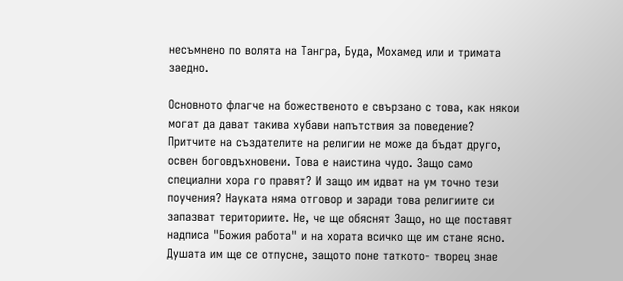несъмнено по волята на Тангра, Буда, Мохамед или и тримата заедно.

Основното флагче на божественото е свързано с това, как някои могат да дават такива хубави напътствия за поведение? Притчите на създателите на религии не може да бъдат друго, освен боговдъхновени. Това е наистина чудо. Защо само специални хора го правят? И защо им идват на ум точно тези поучения? Науката няма отговор и заради това религиите си запазват териториите. Не, че ще обяснят Защо, но ще поставят надписа "Божия работа" и на хората всичко ще им стане ясно. Душата им ще се отпусне, защото поне таткото- творец знае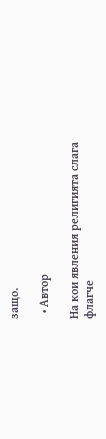защо.

  • Автор

На кои явления религията слага флагче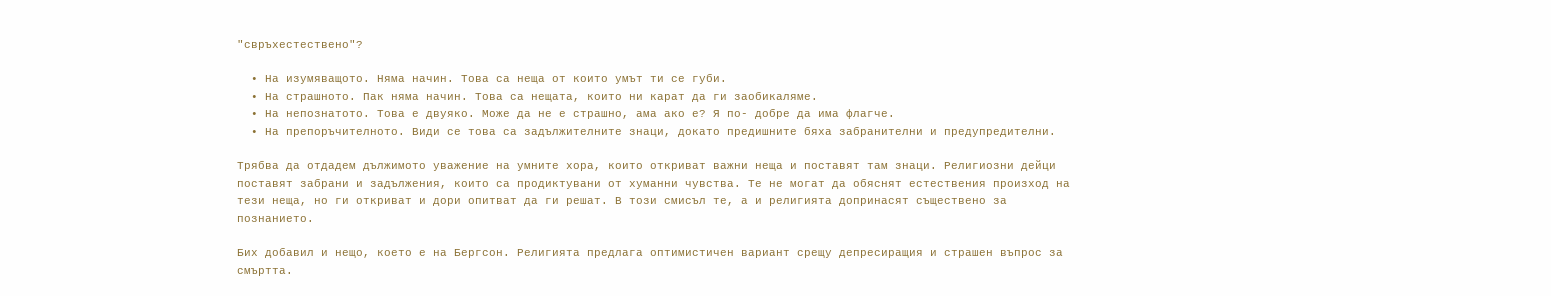"свръхестествено"?

  • На изумяващото. Няма начин. Това са неща от които умът ти се губи.
  • На страшното. Пак няма начин. Това са нещата, които ни карат да ги заобикаляме.
  • На непознатото. Това е двуяко. Може да не е страшно, ама ако е? Я по- добре да има флагче.
  • На препоръчителното. Види се това са задължителните знаци, докато предишните бяха забранителни и предупредителни.

Трябва да отдадем дължимото уважение на умните хора, които откриват важни неща и поставят там знаци. Религиозни дейци поставят забрани и задължения, които са продиктувани от хуманни чувства. Те не могат да обяснят естествения произход на тези неща, но ги откриват и дори опитват да ги решат. В този смисъл те, а и религията допринасят съществено за познанието.

Бих добавил и нещо, което е на Бергсон. Религията предлага оптимистичен вариант срещу депресиращия и страшен въпрос за смъртта.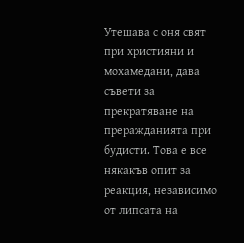Утешава с оня свят при християни и мохамедани, дава съвети за прекратяване на преражданията при будисти. Това е все някакъв опит за реакция, независимо от липсата на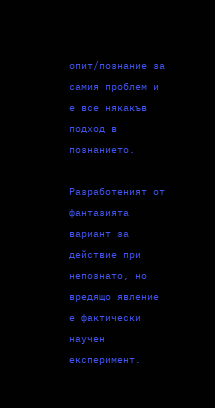опит/познание за самия проблем и е все някакъв подход в познанието.

Разработеният от фантазията вариант за действие при непознато, но вредящо явление е фактически научен експеримент.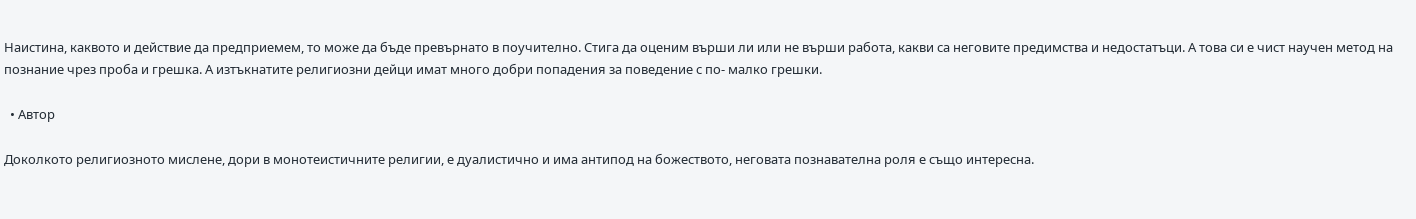Наистина, каквото и действие да предприемем, то може да бъде превърнато в поучително. Стига да оценим върши ли или не върши работа, какви са неговите предимства и недостатъци. А това си е чист научен метод на познание чрез проба и грешка. А изтъкнатите религиозни дейци имат много добри попадения за поведение с по- малко грешки.

  • Автор

Доколкото религиозното мислене, дори в монотеистичните религии, е дуалистично и има антипод на божеството, неговата познавателна роля е също интересна.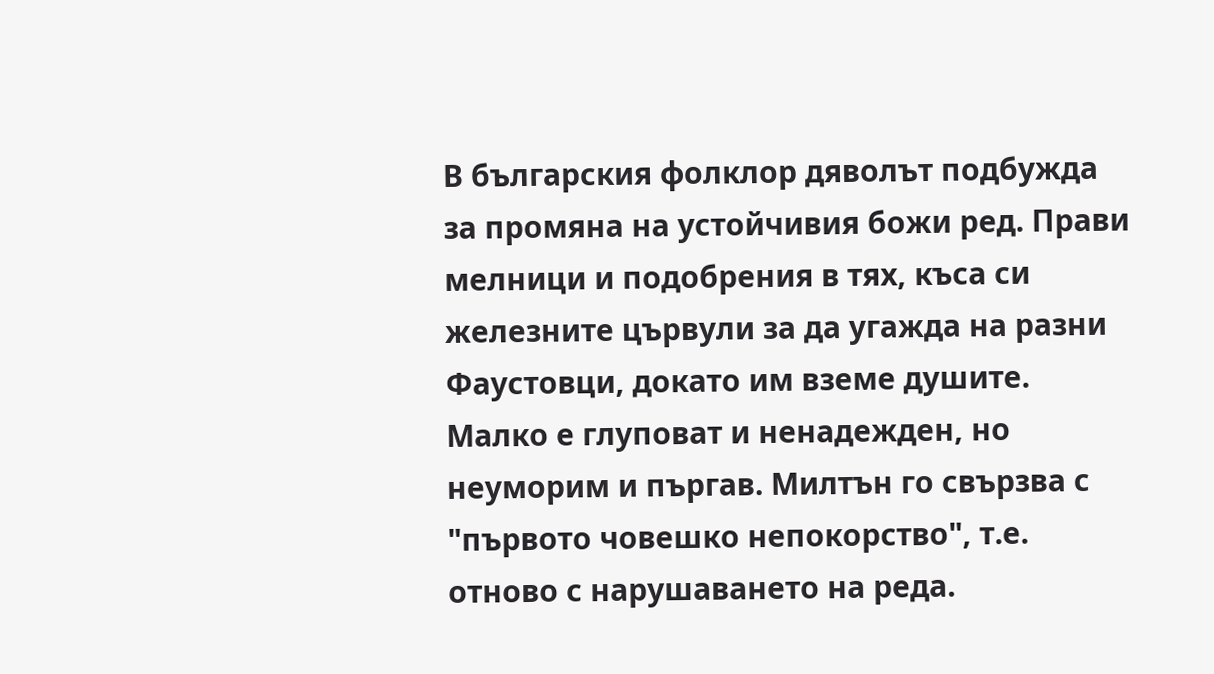В българския фолклор дяволът подбужда за промяна на устойчивия божи ред. Прави мелници и подобрения в тях, къса си железните цървули за да угажда на разни Фаустовци, докато им вземе душите. Малко е глуповат и ненадежден, но неуморим и пъргав. Милтън го свързва с "първото човешко непокорство", т.е. отново с нарушаването на реда.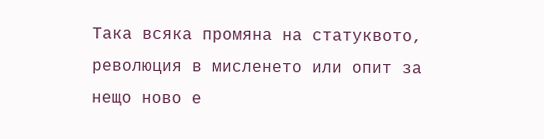Така всяка промяна на статуквото, революция в мисленето или опит за нещо ново е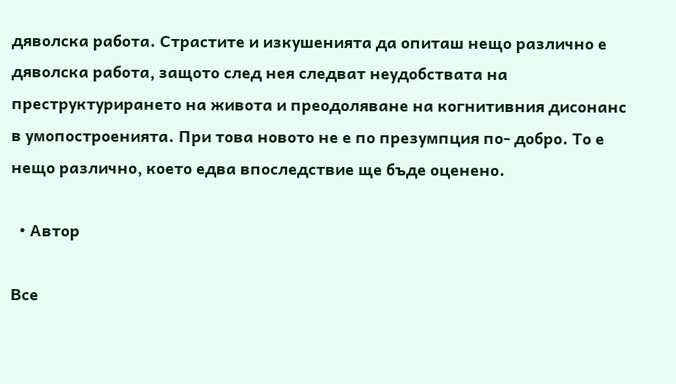дяволска работа. Страстите и изкушенията да опиташ нещо различно е дяволска работа, защото след нея следват неудобствата на преструктурирането на живота и преодоляване на когнитивния дисонанс в умопостроенията. При това новото не е по презумпция по- добро. То е нещо различно, което едва впоследствие ще бъде оценено.

  • Автор

Все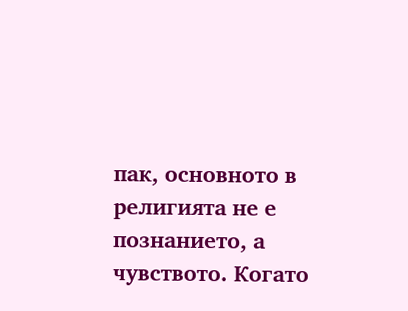пак, основното в религията не е познанието, а чувството. Когато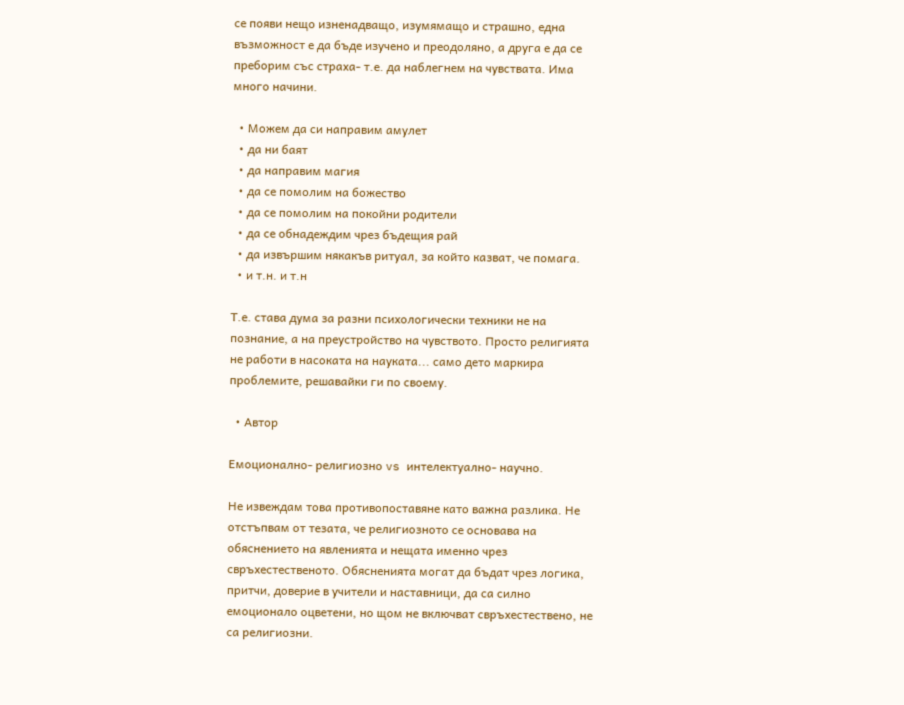се появи нещо изненадващо, изумямащо и страшно, една възможност е да бъде изучено и преодоляно, а друга е да се преборим със страха- т.е. да наблегнем на чувствата. Има много начини.

  • Можем да си направим амулет
  • да ни баят
  • да направим магия
  • да се помолим на божество
  • да се помолим на покойни родители
  • да се обнадеждим чрез бъдещия рай
  • да извършим някакъв ритуал, за който казват, че помага.
  • и т.н. и т.н

Т.е. става дума за разни психологически техники не на познание, а на преустройство на чувството. Просто религията не работи в насоката на науката... само дето маркира проблемите, решавайки ги по своему.

  • Автор

Емоционално- религиозно vs интелектуално- научно.

Не извеждам това противопоставяне като важна разлика. Не отстъпвам от тезата, че религиозното се основава на обяснението на явленията и нещата именно чрез свръхестественото. Обясненията могат да бъдат чрез логика, притчи, доверие в учители и наставници, да са силно емоционало оцветени, но щом не включват свръхестествено, не са религиозни.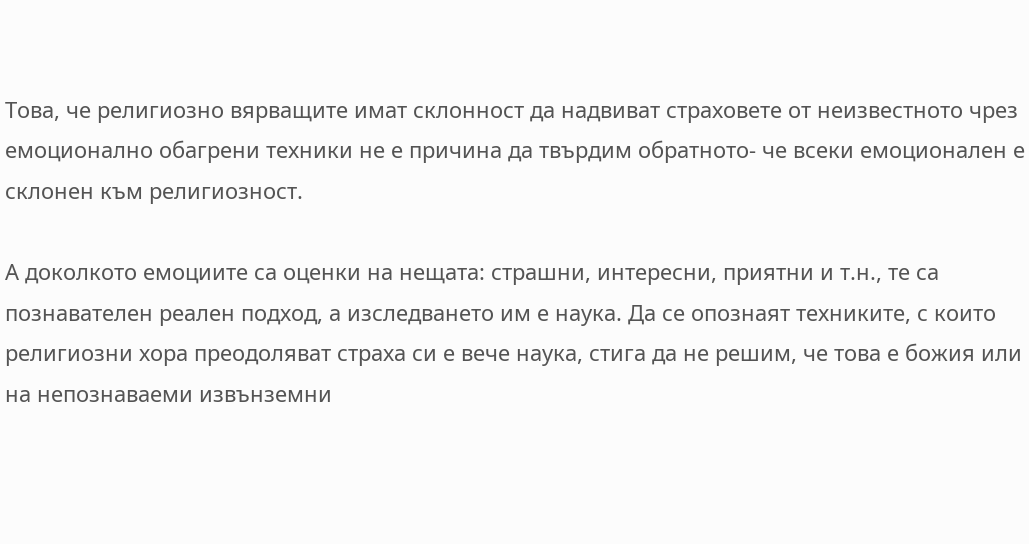Това, че религиозно вярващите имат склонност да надвиват страховете от неизвестното чрез емоционално обагрени техники не е причина да твърдим обратното- че всеки емоционален е склонен към религиозност.

А доколкото емоциите са оценки на нещата: страшни, интересни, приятни и т.н., те са познавателен реален подход, а изследването им е наука. Да се опознаят техниките, с които религиозни хора преодоляват страха си е вече наука, стига да не решим, че това е божия или на непознаваеми извънземни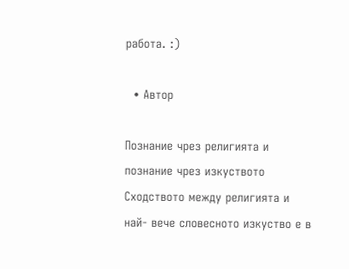работа. :)

  • Автор

Познание чрез религията и познание чрез изкуството
Сходството между религията и най- вече словесното изкуство е в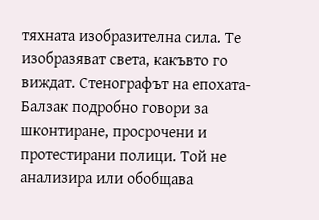тяхната изобразителна сила. Те изобразяват света, какъвто го виждат. Стенографът на епохата- Балзак подробно говори за шконтиране, просрочени и протестирани полици. Той не анализира или обобщава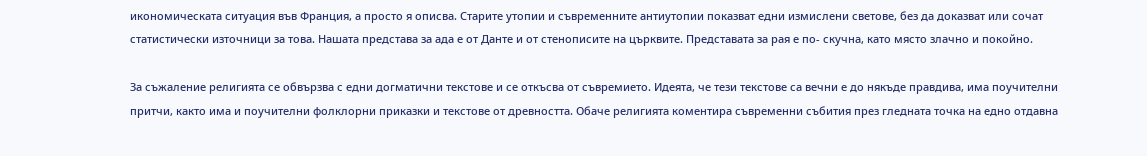икономическата ситуация във Франция, а просто я описва. Старите утопии и съвременните антиутопии показват едни измислени светове, без да доказват или сочат статистически източници за това. Нашата представа за ада е от Данте и от стенописите на църквите. Представата за рая е по- скучна, като място злачно и покойно.

За съжаление религията се обвързва с едни догматични текстове и се откъсва от съвремието. Идеята, че тези текстове са вечни е до някъде правдива, има поучителни притчи, както има и поучителни фолклорни приказки и текстове от древността. Обаче религията коментира съвременни събития през гледната точка на едно отдавна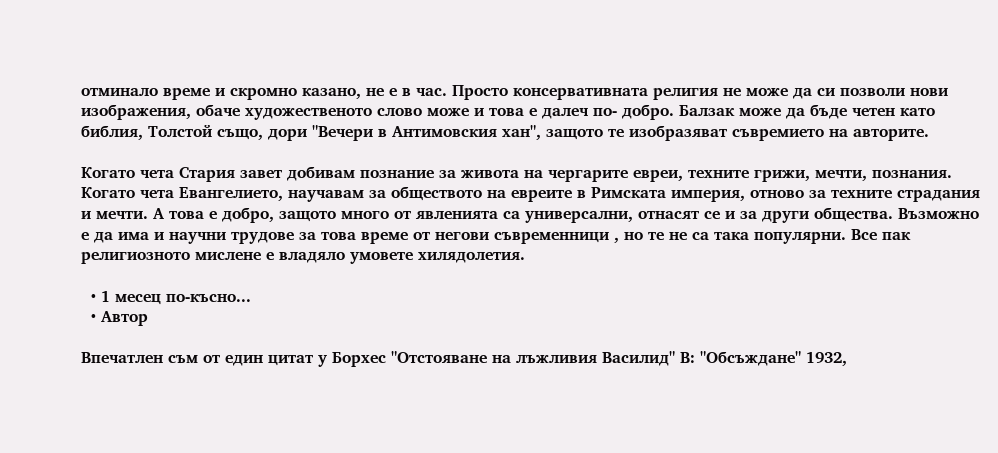отминало време и скромно казано, не е в час. Просто консервативната религия не може да си позволи нови изображения, обаче художественото слово може и това е далеч по- добро. Балзак може да бъде четен като библия, Толстой също, дори "Вечери в Антимовския хан", защото те изобразяват съвремието на авторите.

Когато чета Стария завет добивам познание за живота на чергарите евреи, техните грижи, мечти, познания. Когато чета Евангелието, научавам за обществото на евреите в Римската империя, отново за техните страдания и мечти. А това е добро, защото много от явленията са универсални, отнасят се и за други общества. Възможно е да има и научни трудове за това време от негови съвременници , но те не са така популярни. Все пак религиозното мислене е владяло умовете хилядолетия.

  • 1 месец по-късно...
  • Автор

Впечатлен съм от един цитат у Борхес "Отстояване на лъжливия Василид" В: "Обсъждане" 1932,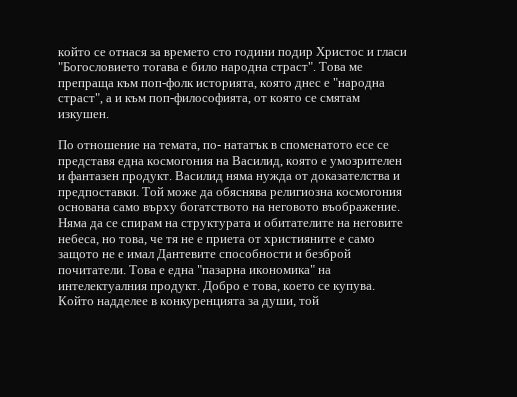който се отнася за времето сто години подир Христос и гласи "Богословието тогава е било народна страст". Това ме препраща към поп-фолк историята, която днес е "народна страст", а и към поп-философията, от която се смятам изкушен.

По отношение на темата, по- нататък в споменатото есе се представя една космогония на Василид, която е умозрителен и фантазен продукт. Василид няма нужда от доказателства и предпоставки. Той може да обяснява религиозна космогония основана само върху богатството на неговото въображение. Няма да се спирам на структурата и обитателите на неговите небеса, но това, че тя не е приета от християните е само защото не е имал Дантевите способности и безброй почитатели. Това е една "пазарна икономика" на интелектуалния продукт. Добро е това, което се купува. Който надделее в конкуренцията за души, той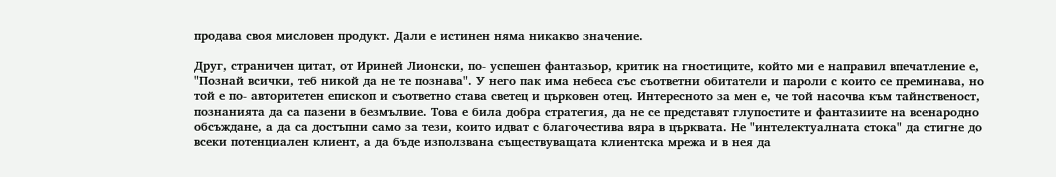продава своя мисловен продукт. Дали е истинен няма никакво значение.

Друг, страничен цитат, от Ириней Лионски, по- успешен фантазьор, критик на гностиците, който ми е направил впечатление е, "Познай всички, теб никой да не те познава". У него пак има небеса със съответни обитатели и пароли с които се преминава, но той е по- авторитетен епископ и съответно става светец и църковен отец. Интересното за мен е, че той насочва към тайнственост, познанията да са пазени в безмълвие. Това е била добра стратегия, да не се представят глупостите и фантазиите на всенародно обсъждане, а да са достъпни само за тези, които идват с благочестива вяра в църквата. Не "интелектуалната стока" да стигне до всеки потенциален клиент, а да бъде използвана съществуващата клиентска мрежа и в нея да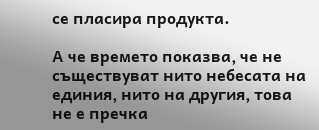се пласира продукта.

А че времето показва, че не съществуват нито небесата на единия, нито на другия, това не е пречка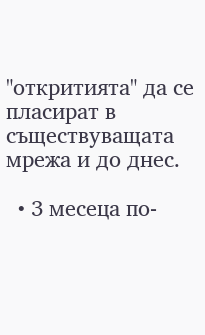"откритията" да се пласират в съществуващата мрежа и до днес.

  • 3 месеца по-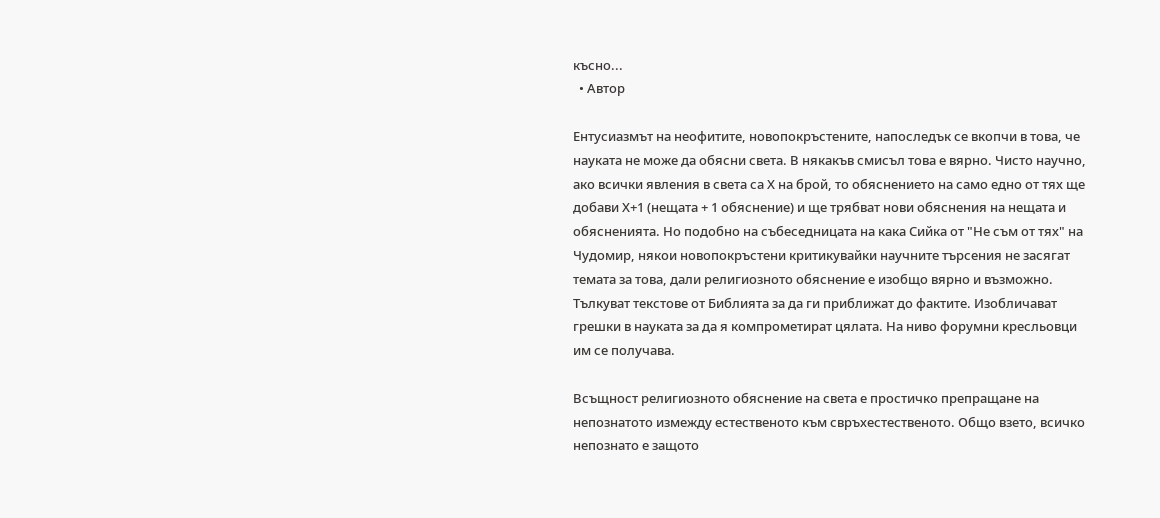късно...
  • Автор

Ентусиазмът на неофитите, новопокръстените, напоследък се вкопчи в това, че науката не може да обясни света. В някакъв смисъл това е вярно. Чисто научно, ако всички явления в света са Х на брой, то обяснението на само едно от тях ще добави Х+1 (нещата + 1 обяснение) и ще трябват нови обяснения на нещата и обясненията. Но подобно на събеседницата на кака Сийка от "Не съм от тях" на Чудомир, някои новопокръстени критикувайки научните търсения не засягат темата за това, дали религиозното обяснение е изобщо вярно и възможно. Тълкуват текстове от Библията за да ги приближат до фактите. Изобличават грешки в науката за да я компрометират цялата. На ниво форумни кресльовци им се получава.

Всъщност религиозното обяснение на света е простичко препращане на непознатото измежду естественото към свръхестественото. Общо взето, всичко непознато е защото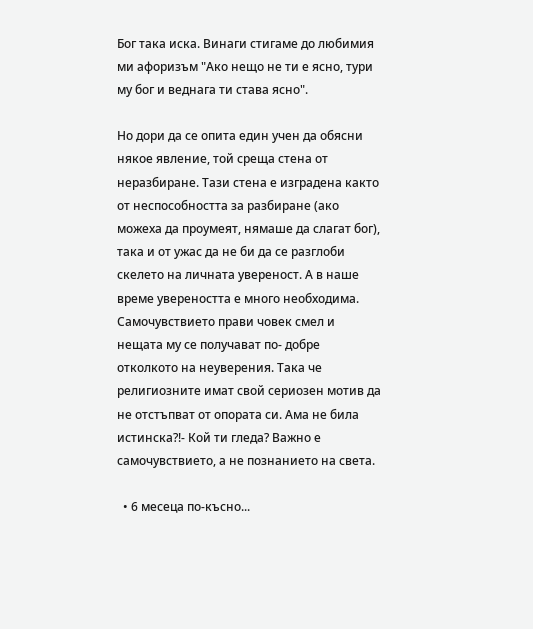Бог така иска. Винаги стигаме до любимия ми афоризъм "Ако нещо не ти е ясно, тури му бог и веднага ти става ясно".

Но дори да се опита един учен да обясни някое явление, той среща стена от неразбиране. Тази стена е изградена както от неспособността за разбиране (ако можеха да проумеят, нямаше да слагат бог), така и от ужас да не би да се разглоби скелето на личната увереност. А в наше време увереността е много необходима. Самочувствието прави човек смел и нещата му се получават по- добре отколкото на неуверения. Така че религиозните имат свой сериозен мотив да не отстъпват от опората си. Ама не била истинска?!- Кой ти гледа? Важно е самочувствието, а не познанието на света.

  • 6 месеца по-късно...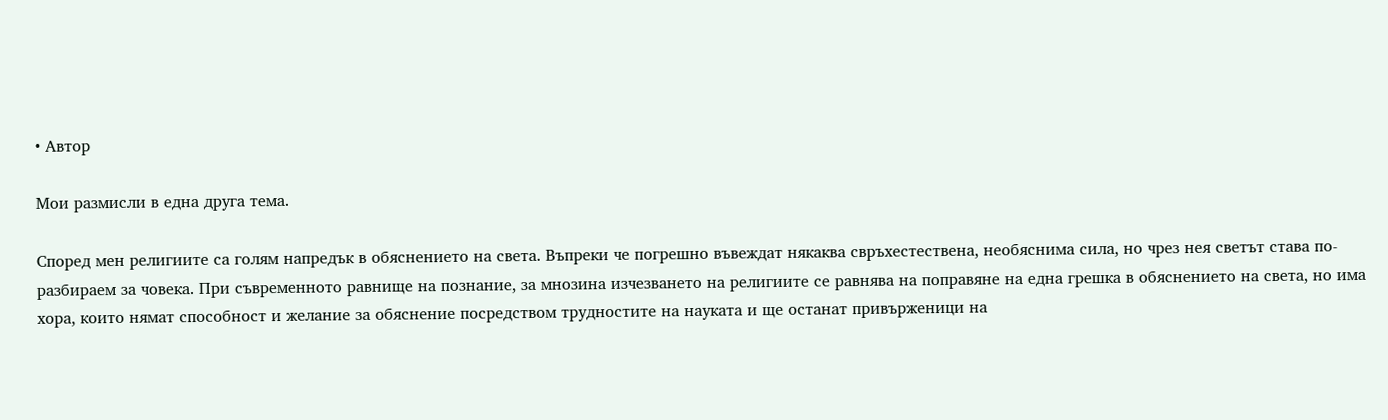• Автор

Мои размисли в една друга тема.

Според мен религиите са голям напредък в обяснението на света. Въпреки че погрешно въвеждат някаква свръхестествена, необяснима сила, но чрез нея светът става по- разбираем за човека. При съвременното равнище на познание, за мнозина изчезването на религиите се равнява на поправяне на една грешка в обяснението на света, но има хора, които нямат способност и желание за обяснение посредством трудностите на науката и ще останат привърженици на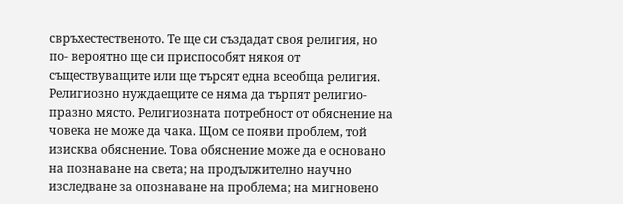свръхестественото. Те ще си създадат своя религия, но по- вероятно ще си приспособят някоя от съществуващите или ще търсят една всеобща религия. Религиозно нуждаещите се няма да търпят религио- празно място. Религиозната потребност от обяснение на човека не може да чака. Щом се появи проблем, той изисква обяснение. Това обяснение може да е основано на познаване на света; на продължително научно изследване за опознаване на проблема; на мигновено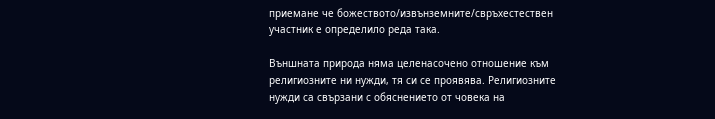приемане че божеството/извънземните/свръхестествен участник е определило реда така.

Външната природа няма целенасочено отношение към религиозните ни нужди, тя си се проявява. Религиозните нужди са свързани с обяснението от човека на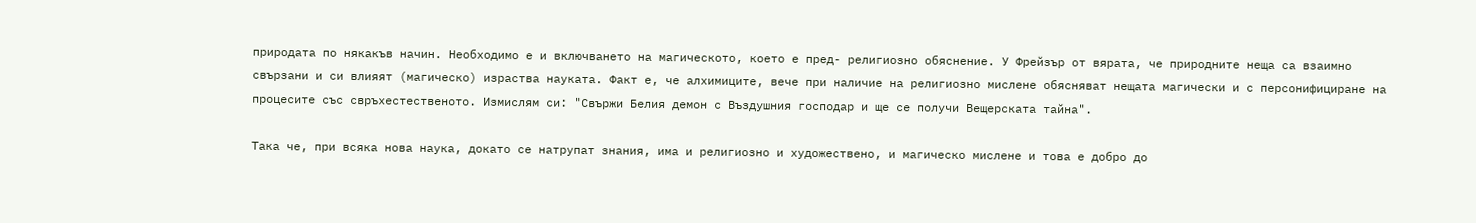природата по някакъв начин. Необходимо е и включването на магическото, което е пред- религиозно обяснение. У Фрейзър от вярата, че природните неща са взаимно свързани и си влияят (магическо) израства науката. Факт е, че алхимиците, вече при наличие на религиозно мислене обясняват нещата магически и с персонифициране на процесите със свръхестественото. Измислям си: "Свържи Белия демон с Въздушния господар и ще се получи Вещерската тайна".

Така че, при всяка нова наука, докато се натрупат знания, има и религиозно и художествено, и магическо мислене и това е добро до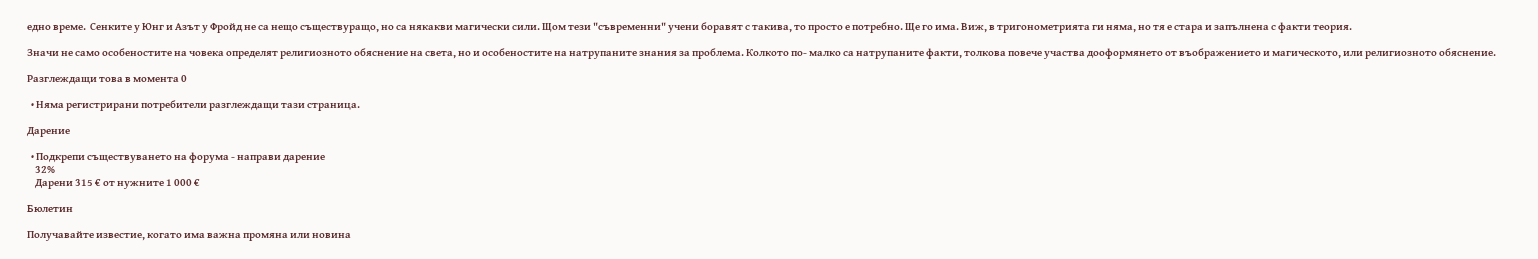едно време.  Сенките у Юнг и Азът у Фройд не са нещо съществуращо, но са някакви магически сили. Щом тези "съвременни" учени боравят с такива, то просто е потребно. Ще го има. Виж, в тригонометрията ги няма, но тя е стара и запълнена с факти теория.

Значи не само особеностите на човека определят религиозното обяснение на света, но и особеностите на натрупаните знания за проблема. Колкото по- малко са натрупаните факти, толкова повече участва дооформянето от въображението и магическото, или религиозното обяснение.

Разглеждащи това в момента 0

  • Няма регистрирани потребители разглеждащи тази страница.

Дарение

  • Подкрепи съществуването на форума - направи дарение
    32%
    Дарени 315 € от нужните 1 000 €

Бюлетин

Получавайте известие, когато има важна промяна или новина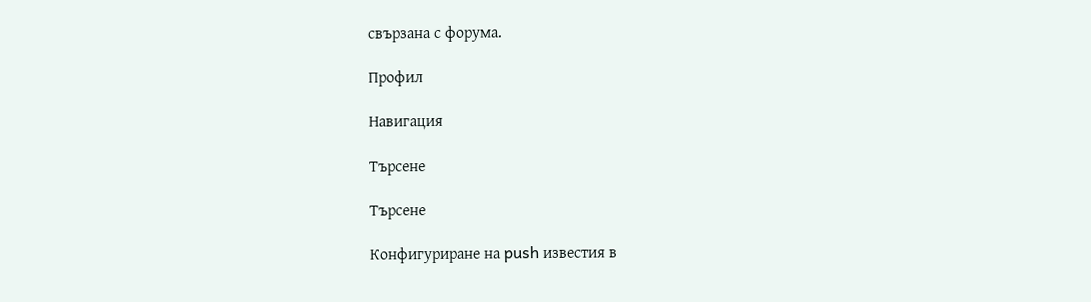свързана с форума.

Профил

Навигация

Търсене

Търсене

Конфигуриране на push известия в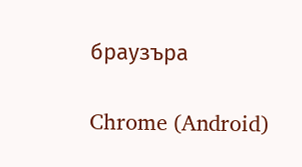браузъра

Chrome (Android)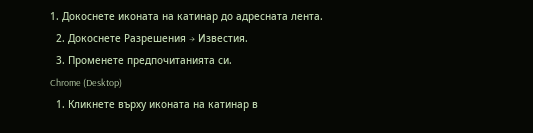1. Докоснете иконата на катинар до адресната лента.
  2. Докоснете Разрешения → Известия.
  3. Променете предпочитанията си.
Chrome (Desktop)
  1. Кликнете върху иконата на катинар в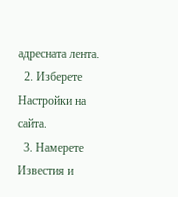адресната лента.
  2. Изберете Настройки на сайта.
  3. Намерете Известия и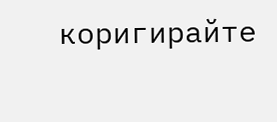коригирайте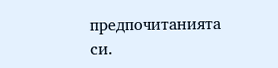предпочитанията си.